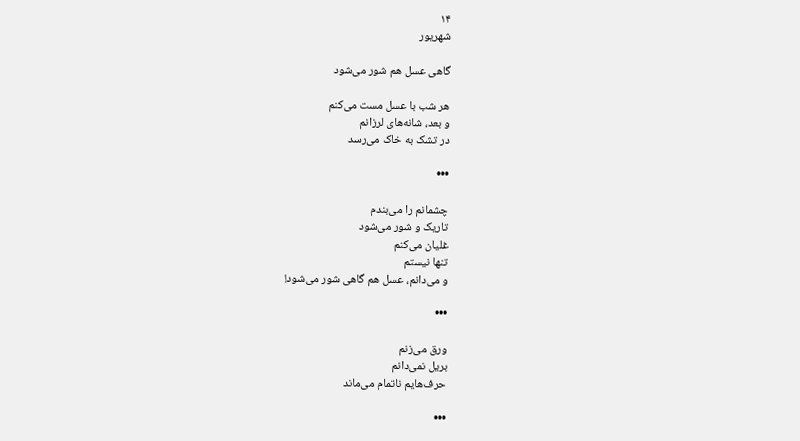۱۴
شهریور

گاهی عسل هم شور می‌شود

هر شب با عسل مست می‌کنم
و بعد، شانه‌های لرزانم
در تشک به خاک می‌رسد

•••

چشمانم را می‌بندم
تاریک و شور می‌شود
غلیان می‌کنم
تنها نیستم
و می‌دانم، عسل هم گاهی شور می‌شود!

•••

ورق می‌زنم
بریل نمی‌دانم
حرف‌هایم ناتمام می‌ماند

•••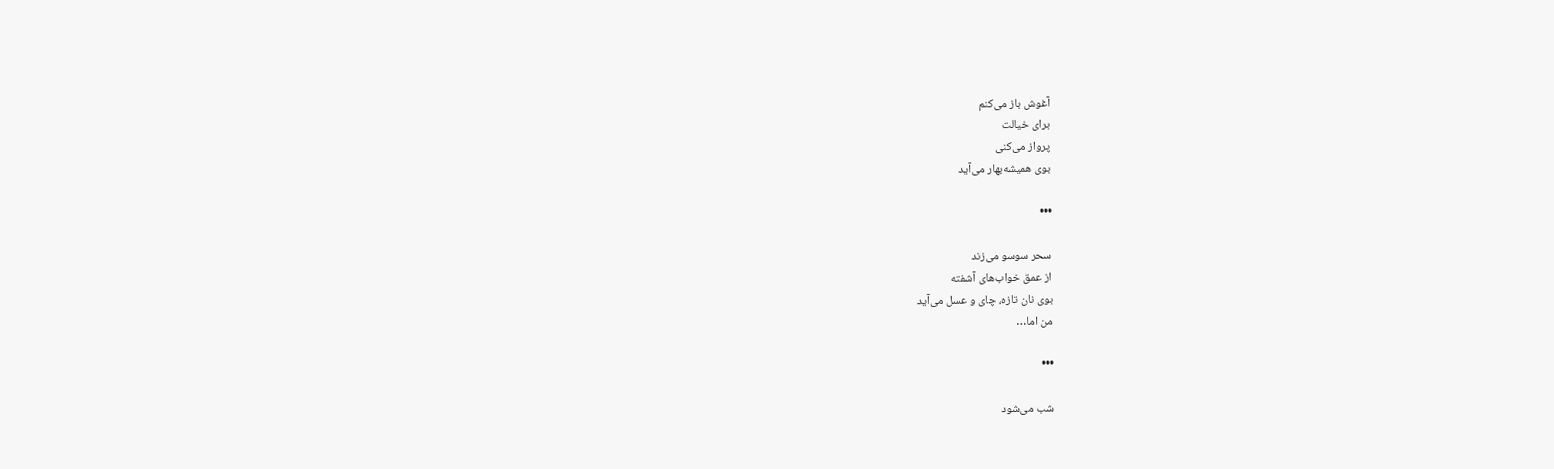آغوش باز می‌کنم
برای خیالت
پرواز می‌کنی
بوی همیشه‌بهار می‌آید

•••

سحر سوسو می‌زند
از عمق خواب‌های آشفته
بوی نان تازه، چای و عسل می‌آید
من اما…

•••

شب‌ می‌شود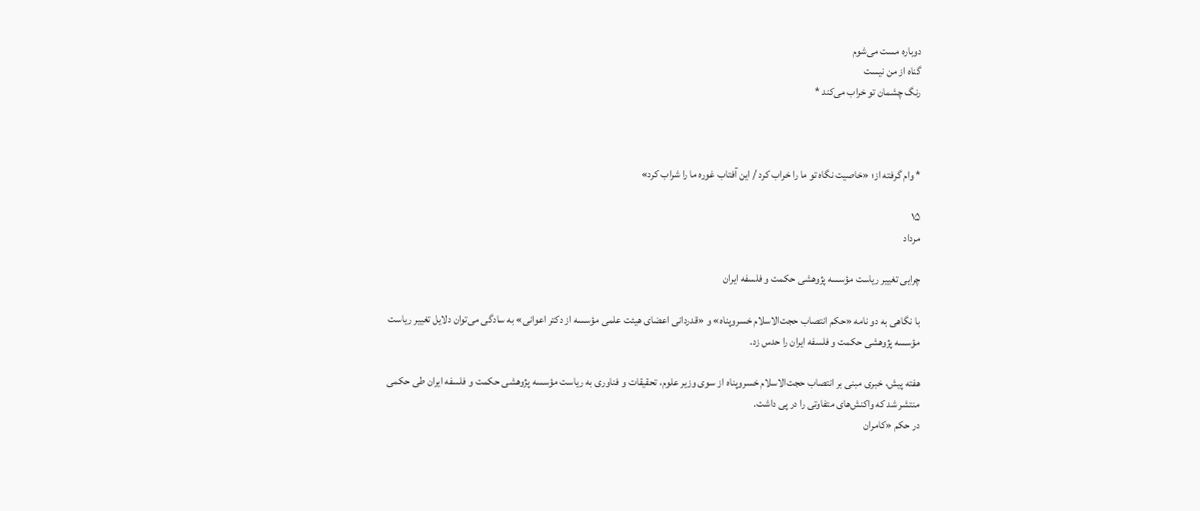دوباره مست می‌شوم
گناه از من نیست
رنگ چشمان تو خراب می‌کند *



* وام گرفته از؛ «خاصیت نگاه تو ما را خراب کرد / این آفتاب غوره ما را شراب کرد»

۱۵
مرداد

چرایی تغییر ریاست مؤسسه پژوهشی حکمت و فلسفه ایران

با نگاهی به دو نامه «حکم انتصاب حجت‌الاسلام خسروپناه» و «قدردانی اعضای هیئت علمی مؤسسه از دکتر اعوانی» به سادگی می‌توان دلایل تغییر ریاست مؤسسه پژوهشی حکمت و فلسفه ایران را حدس زد.

هفته پیش، خبری مبنی بر انتصاب حجت‌الاسلام خسروپناه از سوی وزیر علوم، تحقیقات و فناوری به‌ ریاست مؤسسه پژوهشی حکمت و فلسفه ایران طی حکمی منتشر شد که واکنش‌های متفاوتی را در پی داشت.
در حکم «کامران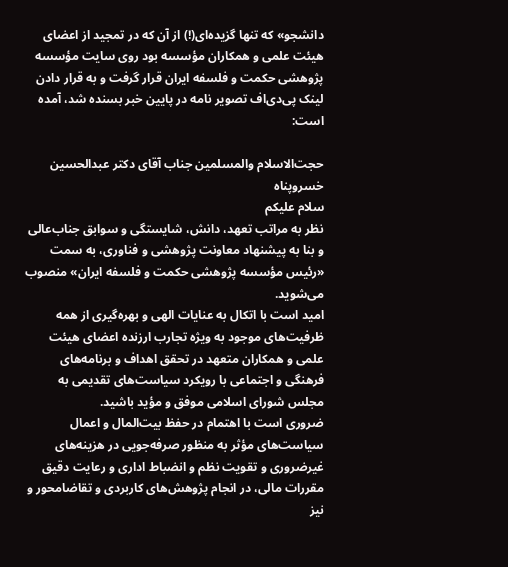دانشجو» که تنها گزیده‌ای(!) از آن که در تمجید از اعضای هیئت علمی و همکاران مؤسسه بود روی سایت مؤسسه پژوهشی حکمت و فلسفه ایران قرار گرفت و به قرار دادن لینک پی‌دی‌اف تصویر نامه در پایین خبر بسنده شد، آمده است:

حجت‌الاسلام والمسلمین جناب آقای دکتر عبدالحسین خسروپناه
سلام‌ علیکم
نظر به مراتب تعهد، دانش، شایستگی و سوابق جناب‌عالی و بنا به پیشنهاد معاونت پژوهشی و فناوری، به سمت «رئیس مؤسسه پژوهشی حکمت و فلسفه ایران» منصوب می‌شوید.
امید است با اتکال به عنایات الهی و بهره‌گیری از همه ظرفیت‌های موجود به ویژه تجارب ارزنده اعضای هیئت علمی و همکاران متعهد در تحقق اهداف و برنامه‌های فرهنگی و اجتماعی با رویکرد سیاست‌های تقدیمی به مجلس شورای اسلامی موفق و مؤید باشید.
ضروری است با اهتمام در حفظ بیت‌المال و اعمال سیاست‌های مؤثر به منظور صرفه‌جویی در هزینه‌های غیرضروری و تقویت نظم و انضباط اداری و رعایت دقیق مقررات مالی، در انجام پژوهش‌های کاربردی و تقاضامحور و نیز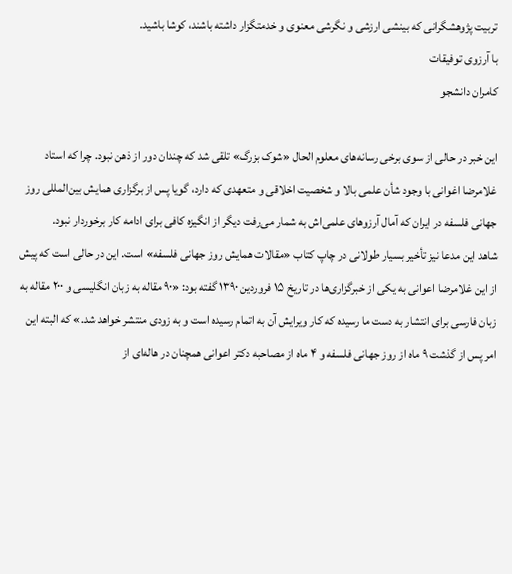تربیت پژوهشگرانی که بینشی ارزشی و نگرشی معنوی و خدمتگزار داشته باشند، کوشا باشید.
با آرزوی توفیقات
کامران دانشجو

این خبر در حالی از سوی برخی رسانه‌های معلوم الحال «شوک بزرگ» تلقی شد که چندان دور از ذهن نبود. چرا که استاد غلامرضا اغوانی با وجود شأن علمی بالا و شخصیت اخلاقی و متعهدی که دارد، گویا پس از برگزاری همایش بین‌المللی روز جهانی فلسفه در ایران که آمال آرزوهای علمی‌اش به شمار می‌رفت دیگر از انگیزه کافی برای ادامه کار برخوردار نبود.
شاهد این مدعا نیز تأخیر بسیار طولانی در چاپ کتاب «مقالات همایش روز جهانی فلسفه» است. این در حالی است که پیش از این غلامرضا اعوانی به یکی از خبرگزاری‌ها در تاریخ ۱۵ فروردین ۱۳۹۰ گفته بود: «۹۰ مقاله به زبان انگلیسی و ۲۰۰ مقاله به زبان فارسی برای انتشار به دست ما رسیده که کار ویرایش آن به اتمام رسیده است و به زودی منتشر خواهد شد.» که البته این امر پس از گذشت ۹ ماه از روز جهانی فلسفه و ۴ ماه از مصاحبه دکتر اعوانی همچنان در هاله‌ای از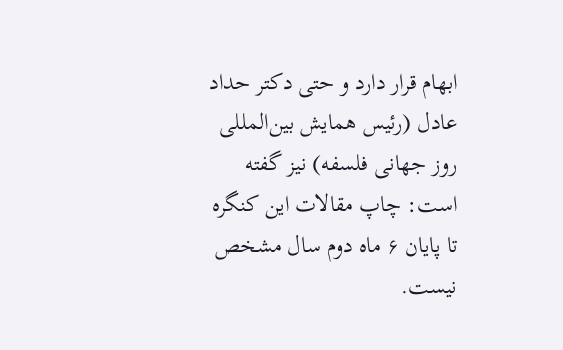ابهام قرار دارد و حتی دکتر حداد عادل (رئیس همایش بین‌المللی روز جهانی فلسفه) نیز گفته است: چاپ مقالات این کنگره تا پایان ۶ ماه دوم سال مشخص نیست.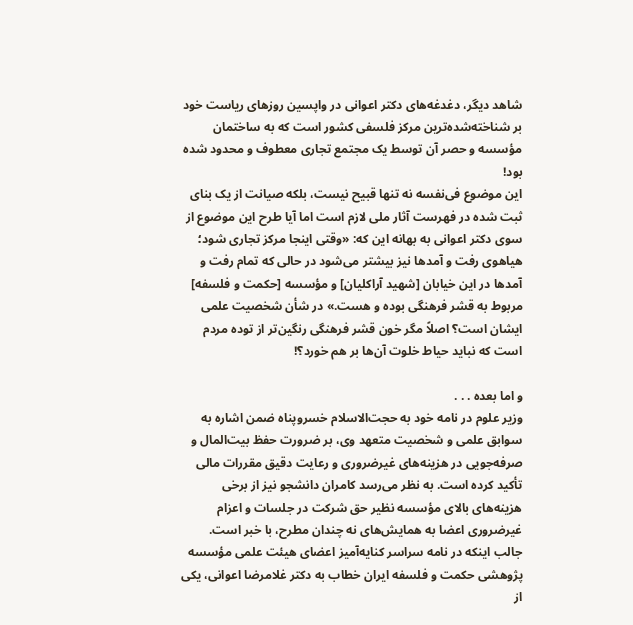شاهد دیگر، دغدغه‌های دکتر اعوانی در واپسین روزهای ریاست خود بر شناخته‌شده‌ترین مرکز فلسفی کشور است که به ساختمان مؤسسه و حصر آن توسط یک مجتمع تجاری معطوف و محدود شده بود!
این موضوع فی‌نفسه نه تنها قبیح نیست، بلکه صیانت از یک بنای ثبت شده در فهرست آثار ملی لازم است اما آیا طرح این موضوع از سوی دکتر اعوانی به بهانه این که: «وقتی اینجا مرکز تجاری شود؛ هیاهوی رفت و آمدها نیز بیشتر می‌شود در حالی که تمام رفت و آمدها در این خیابان [شهید آراکلیان] و مؤسسه [حکمت و فلسفه] مربوط به قشر فرهنگی بوده و هست.» در شأن شخصیت علمی ایشان است؟ اصلاً مگر خون قشر فرهنگی رنگین‌تر از توده مردم است که نباید حیاط خلوت آن‌ها بر هم خورد؟!

و اما بعده . . .
وزیر علوم در نامه خود به حجت‌الاسلام خسروپناه ضمن اشاره به سوابق علمی و شخصیت متعهد وی، بر ضرورت حفظ بیت‌المال و صرفه‌جویی در هزینه‌های غیرضروری و رعایت دقیق مقررات مالی تأکید کرده است. به نظر می‌رسد کامران دانشجو نیز از برخی هزینه‌های بالای مؤسسه نظیر حق شرکت در جلسات و اعزام غیرضروری اعضا به همایش‌های نه چندان مطرح، با خبر است.
جالب اینکه در نامه سراسر کنایه‌آمیز اعضای هیئت علمی مؤسسه پژوهشی حکمت و فلسفه ایران خطاب به دکتر غلامرضا اعوانی، یکی از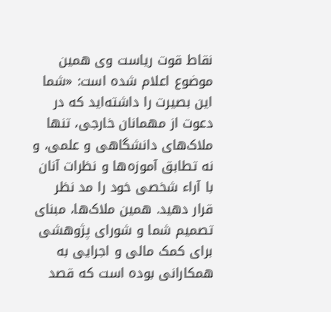نقاط قوت ریاست وی همین موضوع اعلام شده است: «شما این بصیرت را داشته‌اید که در دعوت از مهمانان خارجی، تنها ملاک‌های دانشگاهی و علمی، و نه تطابق آموزه‌ها و نظرات آنان با آراء شخصی خود را مد نظر قرار دهید. همین ملاک‌ها، مبنای تصمیم شما و شورای پژوهشی برای کمک مالی و اجرایی به همکارانی بوده است که قصد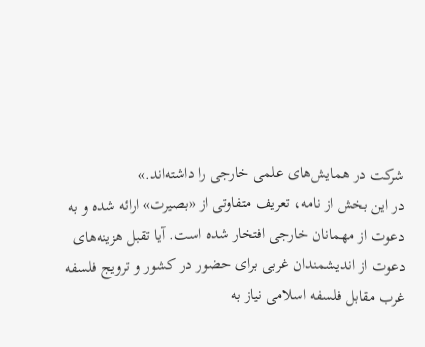شرکت در همایش‌های علمی خارجی را داشته‌اند.»
در این بخش از نامه، تعریف متفاوتی از «بصیرت» ارائه شده و به دعوت از مهمانان خارجی افتخار شده است. آیا تقبل هزینه‌های دعوت از اندیشمندان غربی برای حضور در کشور و ترویج فلسفه غرب مقابل فلسفه اسلامی نیاز به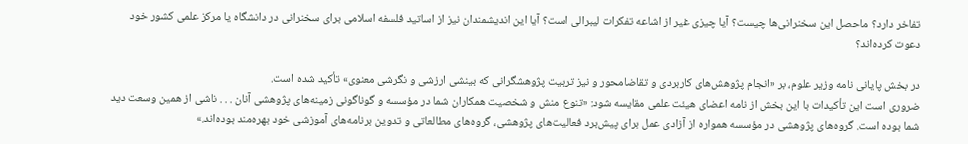تفاخر دارد؟ ماحصل این سخنرانی‌ها چیست؟ آیا چیزی غیر از اشاعه تفکرات لیبرالی است؟ آیا این اندیشمندان نیز از اساتید فلسفه اسلامی برای سخنرانی در دانشگاه یا مرکز علمی کشور خود دعوت کرده‌اند؟

در بخش پایانی نامه وزیر علوم، بر «انجام پژوهش‌های کاربردی و تقاضامحور و نیز تربیت پژوهشگرانی که بینشی ارزشی و نگرشی معنوی» تأکید شده است.
ضروری است این تأکیدات با این بخش از نامه اعضای هیئت علمی مقایسه شود: «تنوع منش و شخصیت همکاران شما در مؤسسه و گوناگونی زمینه‌های پژوهشی آنان . . . ناشی از همین وسعت دید شما بوده است. گروه‌های پژوهشی در مؤسسه همواره از آزادی عمل برای پیش‌برد فعالیت‌های پژوهشی، گروه‌های مطالعاتی و تدوین برنامه‌های آموزشی خود بهره‌مند بوده‌اند.»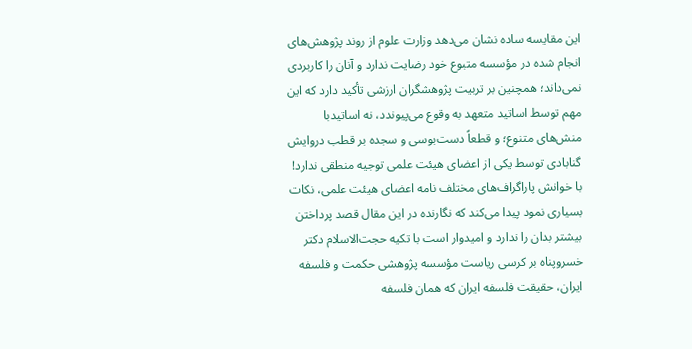این مقایسه ساده نشان می‌دهد وزارت علوم از روند پژوهش‌های انجام شده در مؤسسه متبوع خود رضایت ندارد و آنان را کاربردی نمی‌داند؛ همچنین بر تربیت پژوهشگران ارزشی تأکید دارد که این مهم توسط اساتید متعهد به وقوع می‌پیوندد، نه اساتیدبا منش‌های متنوع؛ و قطعاً دست‌بوسی و سجده بر قطب دروایش گنابادی توسط یکی از اعضای هیئت علمی توجیه منطقی ندارد!
با خوانش پاراگراف‌های مختلف نامه اعضای هیئت علمی، نکات بسیاری نمود پیدا می‌کند که نگارنده در این مقال قصد پرداختن بیشتر بدان را ندارد و امیدوار است با تکیه حجت‌الاسلام دکتر خسروپناه بر کرسی ریاست مؤسسه پژوهشی حکمت و فلسفه ایران، حقیقت فلسفه ایران که همان فلسفه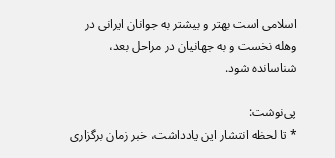اسلامی است بهتر و بیشتر به جوانان ایرانی در وهله نخست و به جهانیان در مراحل بعد، شناسانده شود.

پی‌نوشت:
* تا لحظه انتشار این یادداشت، خبر زمان برگزاری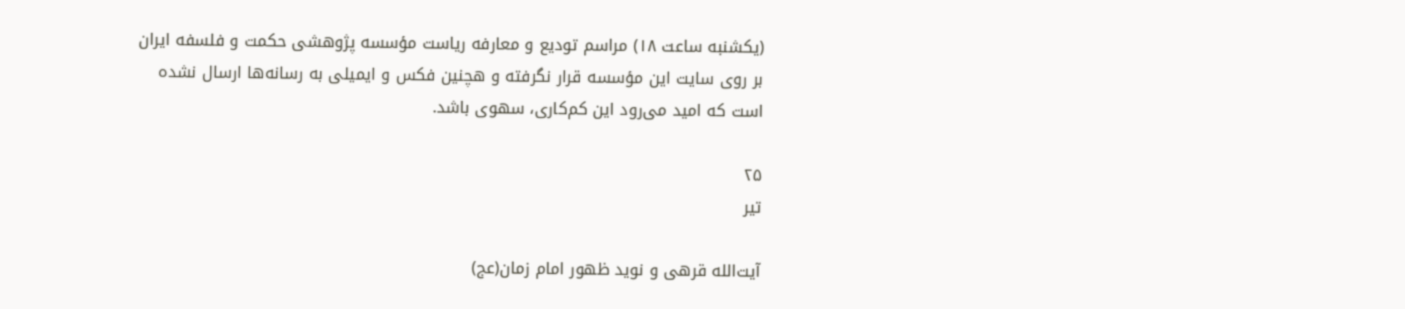(یکشنبه ساعت ۱۸) مراسم تودیع و معارفه ریاست مؤسسه پژوهشی حکمت و فلسفه ایران بر روی سایت این مؤسسه قرار نگرفته و هچنین فکس و ایمیلی به رسانه‌ها ارسال نشده است که امید می‌رود این کم‌کاری، سهوی باشد.

۲۵
تیر

آیت‌الله قرهی و نوید ظهور امام زمان(عج)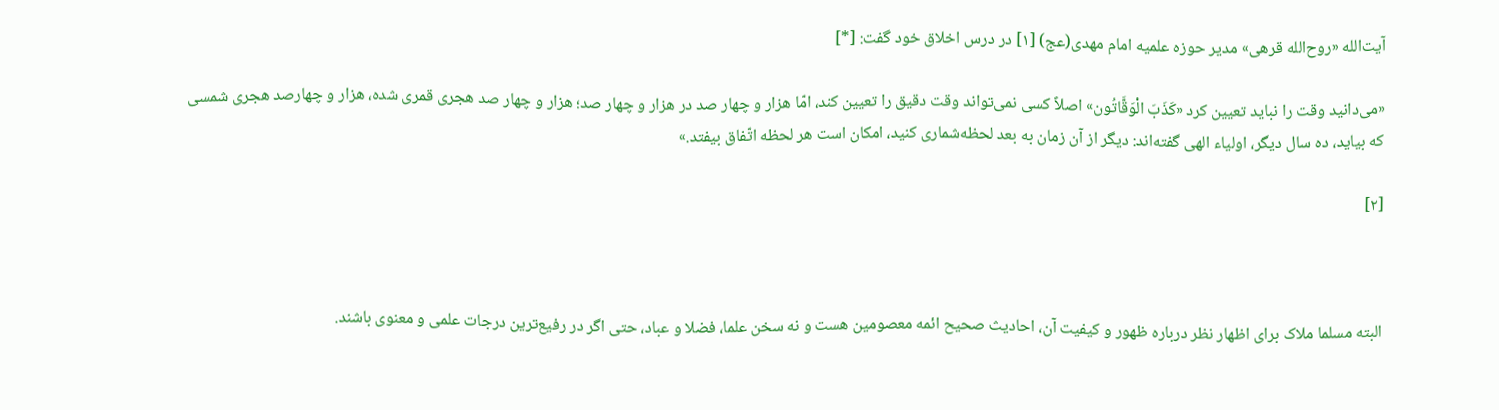آیت‌الله «روح‌الله قرهی» مدیر حوزه علمیه امام مهدی(عج) [۱] در درس اخلاق خود گفت: [*]

«می‌دانید وقت را نباید تعیین کرد «کَذَبَ الْوَقَّاتُون» اصلاً کسی نمی‌تواند وقت دقیق را تعیین کند، امّا هزار و چهار صد در هزار و چهار صد؛ هزار و چهار صد هجری قمری شده، هزار و چهارصد هجری شمسی که بیاید، ده سال دیگر، اولیاء الهی گفته‌اند: دیگر از آن زمان به بعد لحظه‌شماری کنید، امکان است هر لحظه اتّفاق بیفتد.»

[۲]



البته مسلما ملاک برای اظهار نظر درباره ظهور و کیفیت آن، احادیث صحیح ائمه معصومین هست و نه سخن علما، فضلا و عباد،‌ حتی اگر در رفیع‌ترین درجات علمی و معنوی باشند.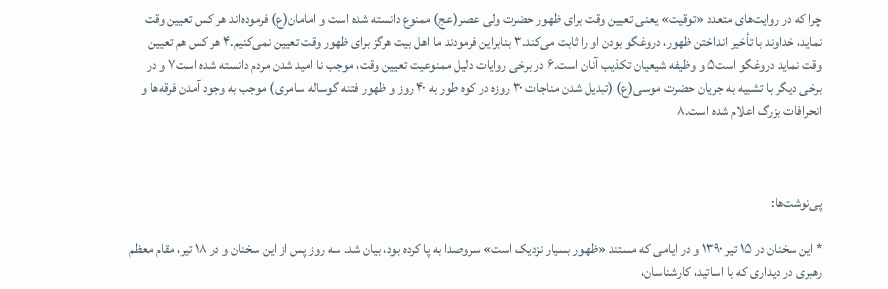چرا که در روایت‌های متعدد «توقیت» یعنی تعیین وقت برای ظهور حضرت ولی عصر(عج) ممنوع دانسته شده است و امامان(ع) فرموده‌اند هر کس تعیین وقت نماید، خداوند با تأخیر انداختن ظهور، دروغگو بودن او را ثابت می‌کند.۳ بنابراین فرمودند ما اهل بیت هرگز برای ظهور وقت تعیین نمی‌کنیم.۴ هر کس هم تعیین وقت نماید دروغگو است۵ و وظیفه شیعیان تکذیب آنان است.۶ در برخی روایات دلیل ممنوعیت تعیین وقت، موجب نا امید شدن مردم دانسته ‌شده است۷ و در برخی دیگر با تشبیه به جریان حضرت موسی(ع) (تبدیل شدن مناجات ۳۰ روزه در کوه طور به ۴۰ روز و ظهور فتنه گوساله سامری) موجب به وجود آمدن فرقه‌ها و انحرافات بزرگ اعلام شده است.۸



پی‌نوشت‌ها:

* این سخنان در ۱۵ تیر ۱۳۹۰ و در ایامی که مستند «ظهور بسیار نزدیک است» سروصدا به پا کرده بود، بیان شد. سه روز پس از این سخنان و در ۱۸ تیر، مقام معظم رهبری در دیداری که با اساتید، کارشناسان،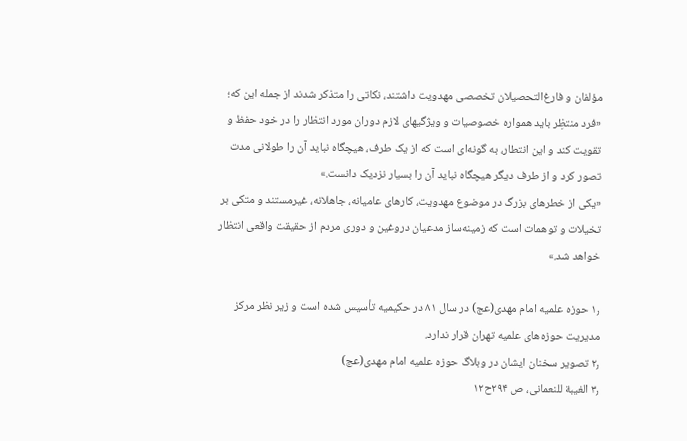مؤلفان و فارغ‌التحصیلان تخصصی مهدویت داشتند، نکاتی را متذکر شدند از جمله این که؛
«فرد منتظِر باید همواره خصوصیات و ویژگیهای لازم دوران مورد انتظار را در خود حفظ و تقویت کند و این انتطار، به گونه‌ای است که از یک طرف، هیچگاه نباید آن را طولانی مدت تصور کرد و از طرف دیگر هیچگاه نباید آن را بسیار نزدیک دانست.»
«یکی از خطرهای بزرگ در موضوع مهدویت، کارهای عامیانه، جاهلانه، غیرمستند و متکی بر تخیلات و توهمات است که زمینه‌ساز مدعیان دروغین و دوری مردم از حقیقت واقعی انتظار خواهد شد.»

۱٫ حوزه علمیه امام مهدی(عج) در سال ۸۱ در حکیمیه تأسیس شده است و زیر نظر مرکز مدیریت حوزه‌های علمیه تهران قرار ندارد.
۲٫ تصویر سخنان ایشان در وبلاگ حوزه علمیه امام مهدی(عج)
۳٫ الغیبة للنعمانی، ص ۲۹۴ح۱۲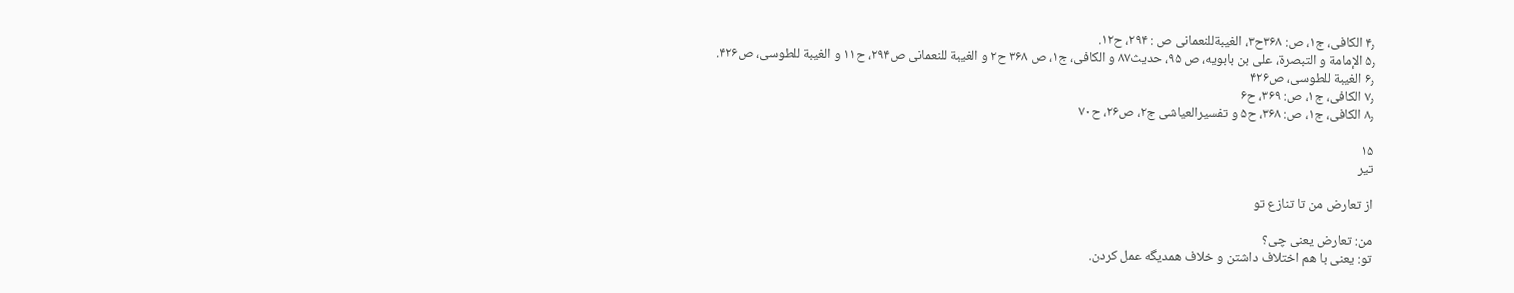۴٫ الکافی، ج۱، ص: ۳۶۸ح۳، الغیبةللنعمانی ص : ۲۹۴، ح۱۲.
۵٫ الإمامة و التبصرة، علی بن بابویه، ص ۹۵، حدیث۸۷ و الکافی، ج۱، ص ۳۶۸ ح۲ و الغیبة للنعمانی ص۲۹۴، ح۱۱ و الغیبة للطوسی، ص۴۲۶.
۶٫ الغیبة للطوسی، ص۴۲۶
۷٫ الکافی، ج۱، ص: ۳۶۹، ح۶
۸٫ الکافی، ج۱، ص: ۳۶۸، ح۵ و تفسیرالعیاشی ج۲، ص۲۶، ح۷۰

۱۵
تیر

از تعارض من تا تنازع تو

من: تعارض یعنی چی؟
تو: یعنی با هم اختلاف داشتن و خلاف همدیگه عمل کردن.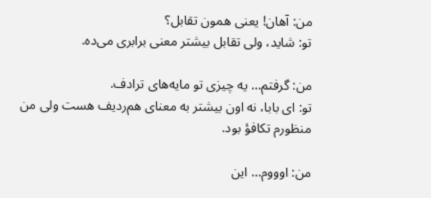من: آهان! یعنی همون تقابل؟
تو: شاید، ولی تقابل بیشتر معنی برابری می‌ده.

من: گرفتم… یه چیزی تو مایه‌های ترادف.
تو: ای بابا، نه اون بیشتر به معنای هم‌ردیف هست ولی من منظورم تکافؤ بود.

من: اوووم… این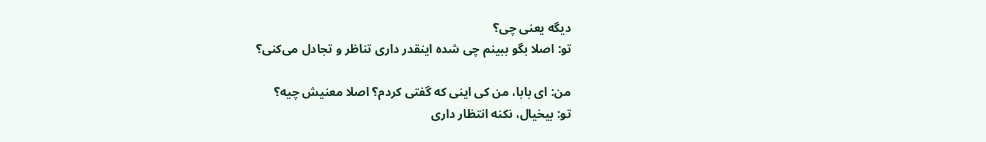دیگه یعنی چی؟
تو: اصلا بگو ببینم چی شده اینقدر داری تناظر و تجادل می‌کنی؟

من: ای بابا، من کی اینی که گفتی کردم؟ اصلا معنیش چیه؟
تو: بیخیال، نکنه انتظار داری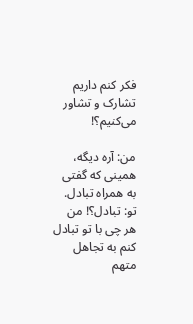فکر کنم داریم تشارک و تشاور می‌کنیم؟!

من: آره دیگه، همینی که گفتی به همراه تبادل.
تو: تبادل؟! من هر چی با تو تبادل کنم به تجاهل متهم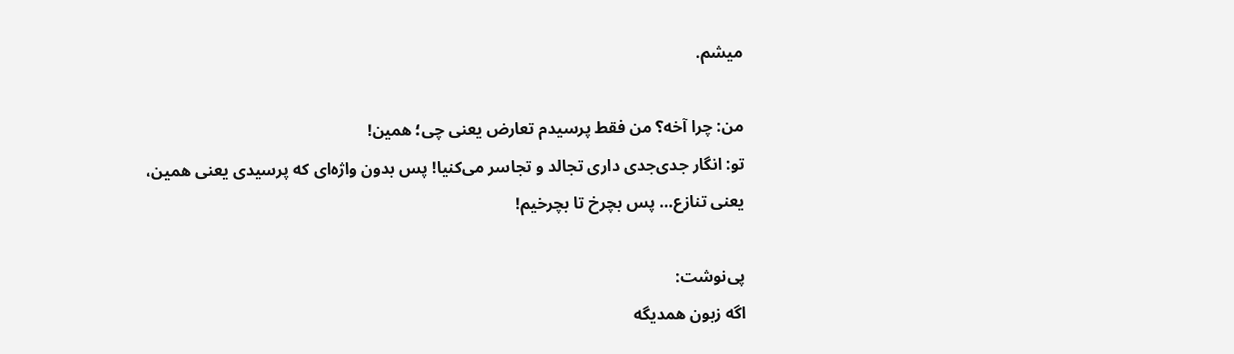میشم.

من: چرا آخه؟ من فقط پرسیدم تعارض یعنی چی؛ ‌همین!
تو: انگار جدی‌جدی داری تجالد و تجاسر می‌کنیا! پس بدون واژه‌ای که پرسیدی یعنی همین، یعنی تنازع… پس بچرخ تا بچرخیم!

پی‌نوشت:
اگه زبون همدیگه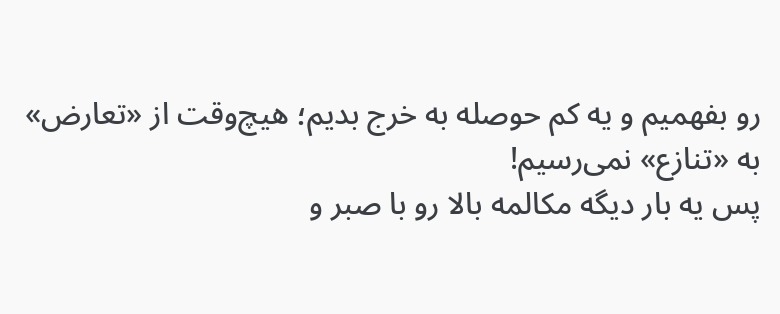رو بفهمیم و یه کم حوصله به خرج بدیم؛ ‌هیچ‌وقت از «تعارض» به «تنازع» نمی‌رسیم!
پس یه بار دیگه مکالمه بالا رو با صبر و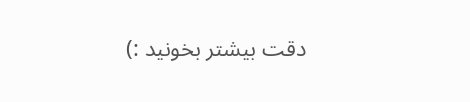دقت بیشتر بخونید :)